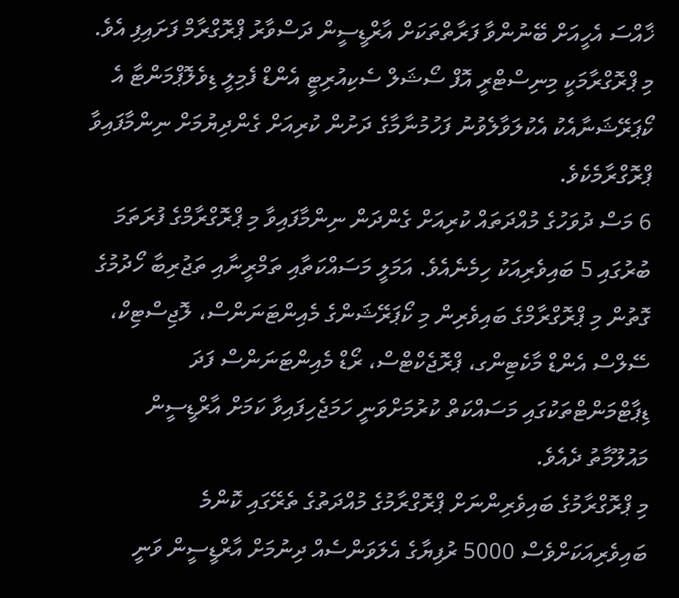ޚާއްސަ އެހީއަށް ބޭނުންވާ ފަރާތްތަކަށް އާރްޑީސީން ދަސްވާރު ޕްރޮގްރާމް ފަށައިފި އެވެ.
މި ޕްރޮގްރާމަކީ މިނިސްޓްރީ އޮފް ސޯޝަލް ސެކިއުރިޓީ އެންޑް ފެމިލީ ޑިވެލޮޕްމަންޓާ އެ ކޯޕަރޭޝަނާއެކު އެކުލަވާލެވުނު ފަހުމުނާމާގެ ދަށުން ކުރިއަށް ގެންދިޔުމަށް ނިންމާފައިވާ ޕްރޮގްރާމެކެވެ.
6 މަސް ދުވަހުގެ މުއްދަތައް ކުރިއަށް ގެންދަން ނިންމާފައިވާ މި ޕްރޮގްރާމްގެ ފުރަތަމަ ބުރުގައި 5 ބައިވެރިއަކު ހިމެނެއެވެ. އަމަލީ މަސައްކަތާއި ތަމްރީނާއި ތަޖުރިބާ ހޯދުމުގެ ގޮތުން މި ޕްރޮގްރާމްގެ ބައިވެރިން މި ކޯޕަރޭޝަންގެ މެއިންޓަނަންސް، ލޮޖިސްޓިކް، ސޭލްސް އެންޑް މާކެޓިންގ، ޕްރޮޖެކްޓްސް، ރޯޑް މެއިންޓަނަންސް ފަދަ ޑިޕާޓްމަންޓްތަކުގައި މަސައްކަތް ކުރުމަށްވަނީ ހަމަޖެހިފައިވާ ކަމަށް އާރްޑީސީން މައުލޫމާތު ދެއެވެ.
މި ޕްރޮގްރާމުގެ ބައިވެރިންނަށް ޕްރޮގްރާމުގެ މުއްދަތުގެ ތެރޭގައި ކޮންމެ ބައިވެރިއަކަށްވެސް 5000 ރުފިޔާގެ އެލަވަންސެއް ދިނުމަށް އާރްޑީސީން ވަނީ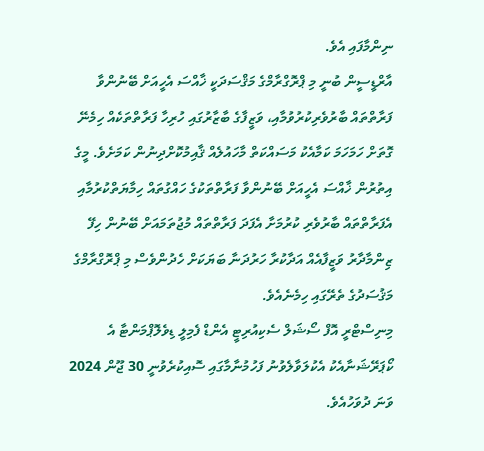ނިންމާފައި އެވެ.
އާރްޑީސީން ބުނީ މި ޕްރޮގްރާމްގެ މަޤްސަދަކީ ޚާއްސަ އެހީއަށް ބޭނުންވާ ފަރާތްތައް ބާރުވެރިކުރުވުމާއި، ވަޒީފާގެ ބާޒާރުގައި ހުރިހާ ފަރާތްތަކެއް ހިމެނޭ ގޮތަށް ހަމަހަމަ ކަމާއެކު މަސައްކަތް މާހައުލެއް ޤާއިމުކޮށްދިނުން ކަމަށެވެ. މީގެ އިތުރުން ޚާއްސަ އެހީއަށް ބޭނުންވާ ފަރާތްތަކުގެ ހައްގުތައް ހިމާޔަތްކުރުމާއި އެފަރާތްތައް ބާރުވެރި ކުރުމަށާ އެފަދަ ފަރާތްތައް މުޖުތަމައަށް ބޭނުން ހިފޭ ޒިންމާދާރު ވަޒީފާއެއް އަދާކުރާ ހަރުދަނާ ބަޔަކަށް ހެދުންވެސް މި ޕްރޮގްރާމްގެ މަޤުސަދުގެ ތެރޭގައި ހިމެނެއެވެ.
މިނިސްޓްރީ އޮފް ސޯޝަލް ސެކިއުރިޓީ އެންޑް ފެމިލީ ޑިވެލޮޕްމަންޓާ އެ ކޯޕަރޭޝަނާއެކު އެކުލަވާލެވުނު ފަހުމުނާމާގައި ސޮއިކުރެވުނީ 30 ޖޫން 2024 ވަނަ ދުވަހުއެވެ.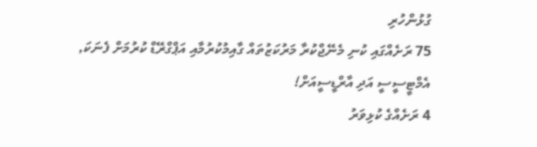ގުޅުންހުރި
75 ރަށެއްގައި ކުނި މެނޭޖްކުރާ މަރުކަޒުތައް ގާއިމުކުރުމާއި އަޕްގްރޭޑް ކުރުމަށް ފެނަކަ, އެމްޓީސީސީ އަދި އާރްޑީސީއަށް!
4 ރަށެއްގެ ކުޅިވަރު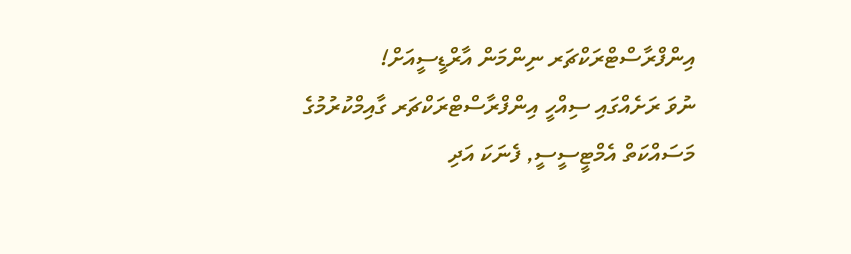އިންފްރާސްޓްރަކްޗަރ ނިންމަން އާރްޑީސީއަށް!
ނުވަ ރަށެއްގައި ސިއްހީ އިންފްރާސްޓްރަކްޗަރ ގާއިމްކުރުމުގެ މަސައްކަތް އެމްޓީސީސީ, ފެނަކަ އަދި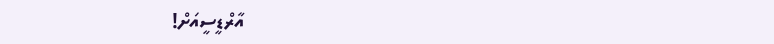އާރްޑީސީއަށް!